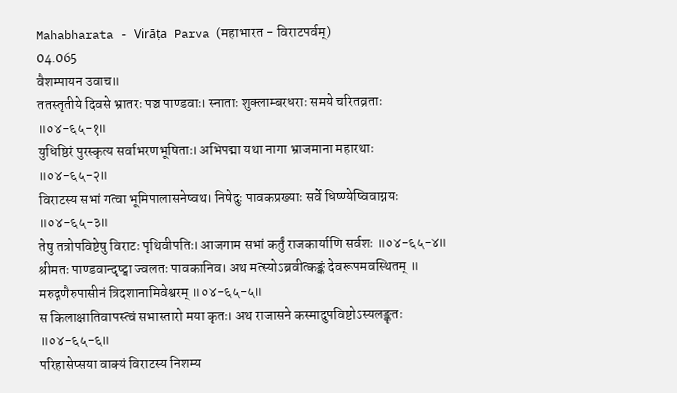Mahabharata - Virāṭa Parva (महाभारत - विराटपर्वम्)
04.065
वैशम्पायन उवाच॥
ततस्तृतीये दिवसे भ्रातरः पञ्च पाण्डवाः। स्नाताः शुक्लाम्बरधराः समये चरितव्रताः ॥०४-६५-१॥
युधिष्ठिरं पुरस्कृत्य सर्वाभरणभूषिताः। अभिपद्मा यथा नागा भ्राजमाना महारथाः ॥०४-६५-२॥
विराटस्य सभां गत्वा भूमिपालासनेष्वथ। निषेदुः पावकप्रख्याः सर्वे धिष्ण्येष्विवाग्नयः ॥०४-६५-३॥
तेषु तत्रोपविष्टेषु विराटः पृथिवीपतिः। आजगाम सभां कर्तुं राजकार्याणि सर्वशः ॥०४-६५-४॥
श्रीमतः पाण्डवान्दृष्ट्वा ज्वलतः पावकानिव। अथ मत्स्योऽब्रवीत्कङ्कं देवरूपमवस्थितम् ॥ मरुद्गणैरुपासीनं त्रिदशानामिवेश्वरम् ॥०४-६५-५॥
स किलाक्षातिवापस्त्वं सभास्तारो मया कृतः। अथ राजासने कस्मादुपविष्टोऽस्यलङ्कृतः ॥०४-६५-६॥
परिहासेप्सया वाक्यं विराटस्य निशम्य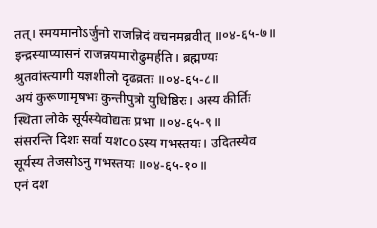तत्। स्मयमानोऽर्जुनो राजन्निदं वचनमब्रवीत् ॥०४-६५-७॥
इन्द्रस्याप्यासनं राजन्नयमारोढुमर्हति। ब्रह्मण्यः श्रुतवांस्त्यागी यज्ञशीलो दृढव्रतः ॥०४-६५-८॥
अयं कुरूणामृषभः कुन्तीपुत्रो युधिष्ठिरः। अस्य कीर्तिः स्थिता लोके सूर्यस्येवोद्यतः प्रभा ॥०४-६५-९॥
संसरन्ति दिशः सर्वा यशсоऽस्य गभस्तयः। उदितस्येव सूर्यस्य तेजसोऽनु गभस्तयः ॥०४-६५-१०॥
एनं दश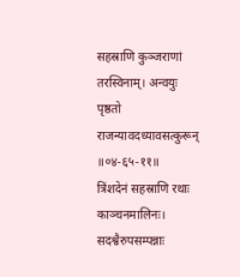सहस्राणि कुञ्जराणां तरस्विनाम्। अन्वयुः पृष्ठतो राजन्यावदध्यावसत्कुरून् ॥०४-६५-११॥
त्रिंशदेनं सहस्राणि रथाः काञ्चनमालिनः। सदश्वैरुपसम्पन्नाः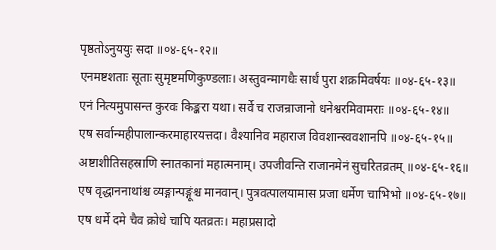पृष्ठतोऽनुययुः सदा ॥०४-६५-१२॥
एनमष्टशताः सूताः सुमृष्टमणिकुण्डलाः। अस्तुवन्मागधैः सार्धं पुरा शक्रमिवर्षयः ॥०४-६५-१३॥
एनं नित्यमुपासन्त कुरवः किङ्करा यथा। सर्वे च राजन्राजानो धनेश्वरमिवामराः ॥०४-६५-१४॥
एष सर्वान्महीपालान्करमाहारयत्तदा। वैश्यानिव महाराज विवशान्स्ववशानपि ॥०४-६५-१५॥
अष्टाशीतिसहस्राणि स्नातकानां महात्मनाम्। उपजीवन्ति राजानमेनं सुचरितव्रतम् ॥०४-६५-१६॥
एष वृद्धाननाथांश्च व्यङ्गान्पङ्गूंश्च मानवान्। पुत्रवत्पालयामास प्रजा धर्मेण चाभिभो ॥०४-६५-१७॥
एष धर्मे दमे चैव क्रोधे चापि यतव्रतः। महाप्रसादो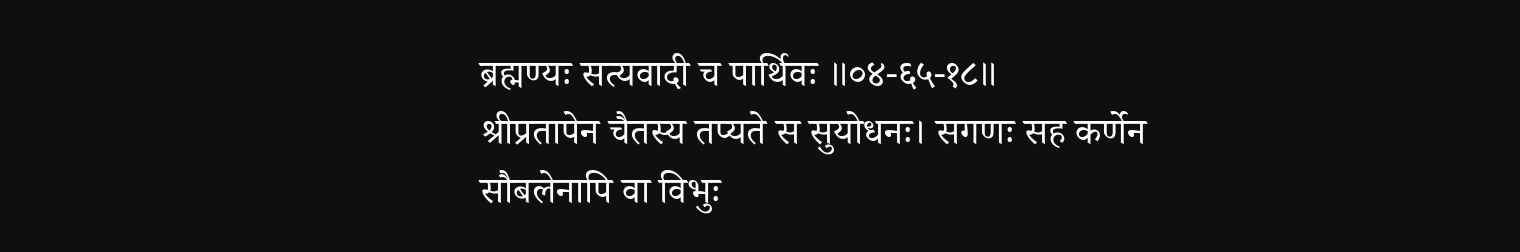ब्रह्मण्यः सत्यवादी च पार्थिवः ॥०४-६५-१८॥
श्रीप्रतापेन चैतस्य तप्यते स सुयोधनः। सगणः सह कर्णेन सौबलेनापि वा विभुः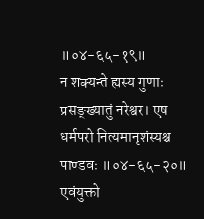॥०४-६५-१९॥
न शक्यन्ते ह्यस्य गुणाः प्रसङ्ख्यातुं नरेश्वर। एष धर्मपरो नित्यमानृशंस्यश्च पाण्डवः ॥०४-६५-२०॥
एवंयुक्तो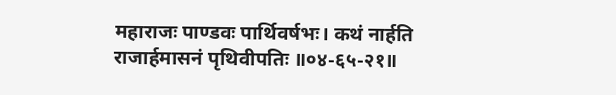महाराजः पाण्डवः पार्थिवर्षभः। कथं नार्हति राजार्हमासनं पृथिवीपतिः ॥०४-६५-२१॥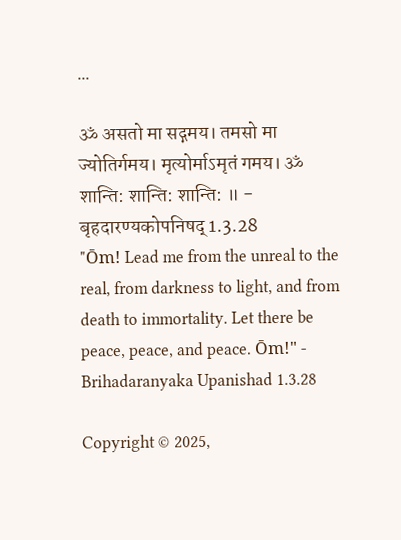...

ॐ असतो मा सद्गमय। तमसो मा ज्योतिर्गमय। मृत्योर्माऽमृतं गमय। ॐ शान्ति: शान्ति: शान्ति: ॥ - बृहदारण्यकोपनिषद् 1.3.28
"Ōm! Lead me from the unreal to the real, from darkness to light, and from death to immortality. Let there be peace, peace, and peace. Ōm!" - Brihadaranyaka Upanishad 1.3.28

Copyright © 2025,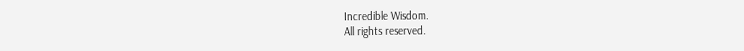Incredible Wisdom.
All rights reserved.